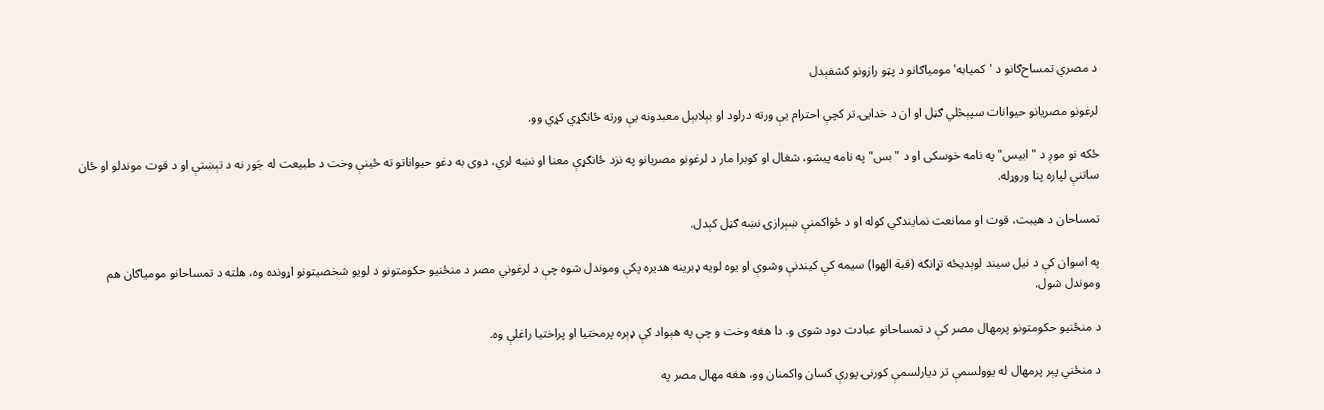د مصري تمساح‌ګانو د 'کمیابه' مومیاګانو د پټو رازونو کشفېدل

لرغونو مصریانو حیوانات سپېڅلي ګڼل او ان د خدایۍ تر کچې احترام یې ورته درلود او بېلابېل معبدونه یې ورته ځانګړي کړي وو.

ځکه نو موږ د "ابیس" په نامه خوسکی او د "بس" په نامه پیشو، شغال او کوبرا مار د لرغونو مصریانو په نزد ځانګړې معنا او نښه لري، دوی به دغو حیواناتو ته ځینې وخت د طبیعت له جَور نه د تېښتې او د قوت موندلو او ځان ساتنې لپاره پنا وروړله.

تمساحان د هیبت، قوت او ممانعت نمایندګي کوله او د ځواکمنې ښېرازۍ نښه ګڼل کېدل.

په اسوان کې د نیل سیند لوېدیځه تړانګه (قبة الهوا) سیمه کې کیندنې وشوې او یوه لویه ډبرینه هدیره پکې وموندل شوه چې د لرغوني مصر د منځنیو حکومتونو د لویو شخصیتونو اړونده وه، هلته د تمساحانو مومیاګان هم وموندل شول.

د منځنیو حکومتونو پرمهال مصر کې د تمساحانو عبادت دود شوی و. دا هغه وخت و چې پ‍ه هېواد کې ډېره پرمختیا او پراختیا راغلې وه.

د منځني پېر پرمهال له یوولسمې تر دیارلسمې کورنۍ پورې کسان واکمنان وو، هغه مهال مصر په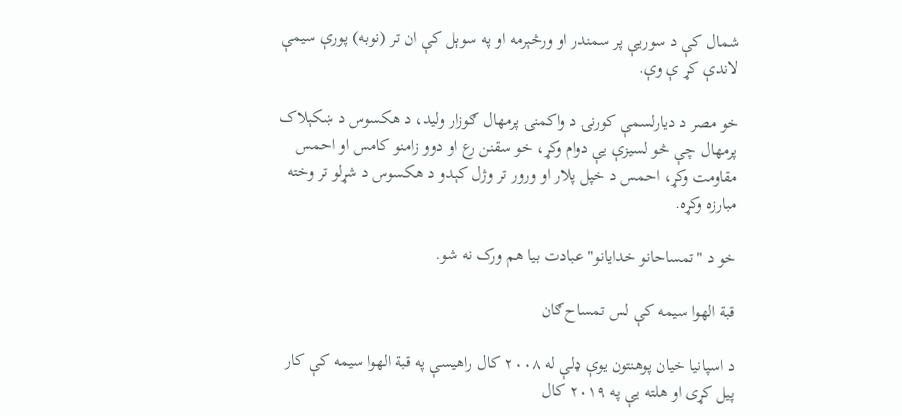شمال کې د سوریې پر سمندر او ورڅېرمه او په سوېل کې ان تر (نوبه) پورې سیمې لاندې کړ ې وې.

خو مصر د دیارلسمې کورنۍ د واکمنۍ پرمهال ګوزار ولید، د هکسوس د ښکېلاک پرمهال چې څو لسیزې یې دوام وکړ، خو سقنن رع او دوو زامنو کامس او احمس مقاومت وکړ، احمس د خپل پلار او ورور تر وژل کېدو د هکسوس د شړلو تر وخته مبارزه وکړه.

خو د "تمساحانو خدایانو" عبادت بیا هم ورک نه شو.

قبة الهوا سیمه کې لس تمساح‌ګان

د اسپانیا خیان پوهنتون یوې ډلې له ۲۰۰۸ کال راهیسې په قبة الهوا سیمه کې کار پیل کړی او هلته یې په ۲۰۱۹ کال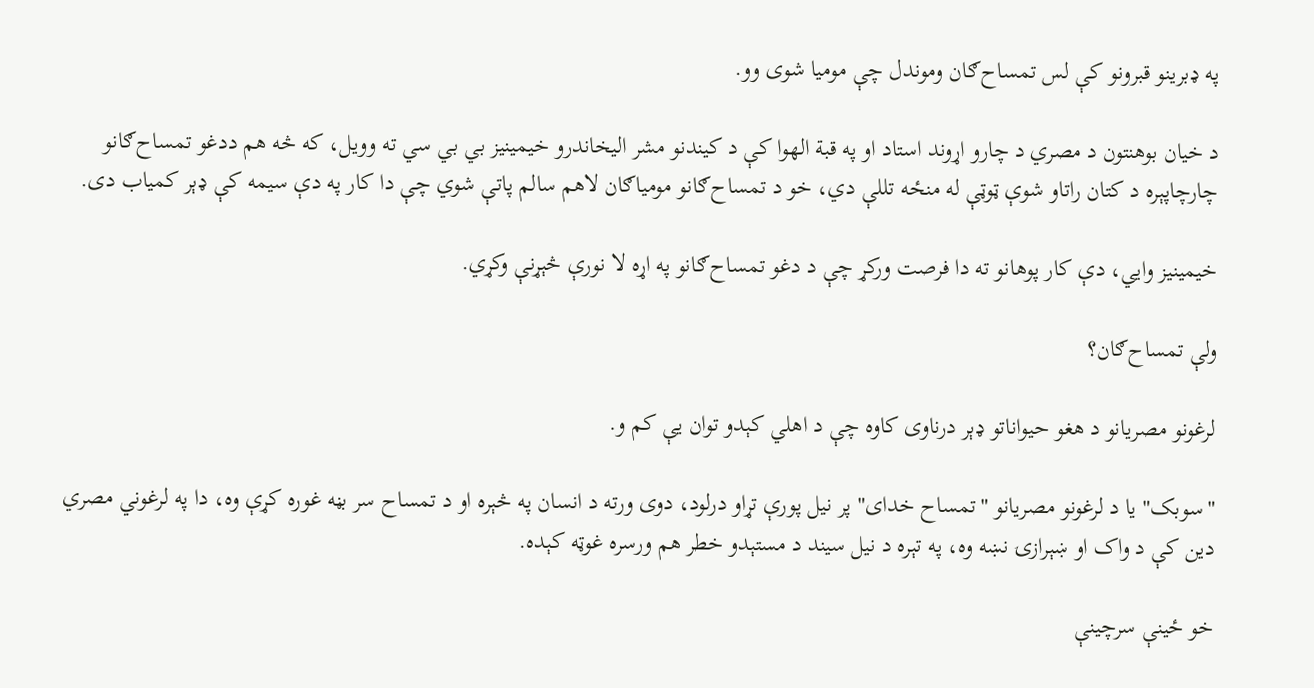په ډبرینو قبرونو کې لس تمساح‌ګان وموندل چې مومیا شوی وو.

د خیان بوهنتون د مصري د چارو اړوند استاد او په قبة الهوا کې د کیندنو مشر الیخاندرو خیمینیز بي بي سي ته وویل، که څه هم ددغو تمساح‌ګانو چارچاپېره د کتان راتاو شوې ټوټې له منځه تللې دي، خو د تمساح‌ګانو مومیاګان لاهم سالم پاتې شوي چې دا کار په دې سیمه کې ډېر کمیاب دی.

خیمینیز وايي، دې کار پوهانو ته دا فرصت ورکړ چې د دغو تمساح‌ګانو په اړه لا نورې څېړنې وکړي.

ولې تمساح‌ګان؟

لرغونو مصریانو د هغو حیواناتو ډېر درناوی کاوه چې د اهلي کېدو توان یې کم و.

"سوبک" یا د لرغونو مصریانو "تمساح خدای" پر نیل پورې تړاو درلود، دوی ورته د انسان په څېره او د تمساح سر بڼه غوره کړې وه، دا په لرغوني مصري دین کې د واک او ښېرازۍ نښه وه، په تېره د نیل سیند د مستېدو خطر هم ورسره غوټه کېده.

خو ځینې سرچینې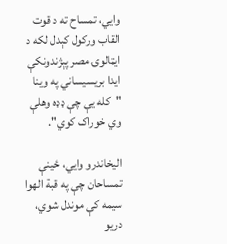وايي، تمساح ته د قوت القاب ورکول کېدل لکه د ایټالوۍ مصر پېژندونکې ایدا بریسیساني په وینا "کله یې چې ډډه وهلې وي خوراک کوي".

الیخاندرو وايي، ځینې تمساحان چې په قبة الهوا سیمه کې موندل شوي، دریو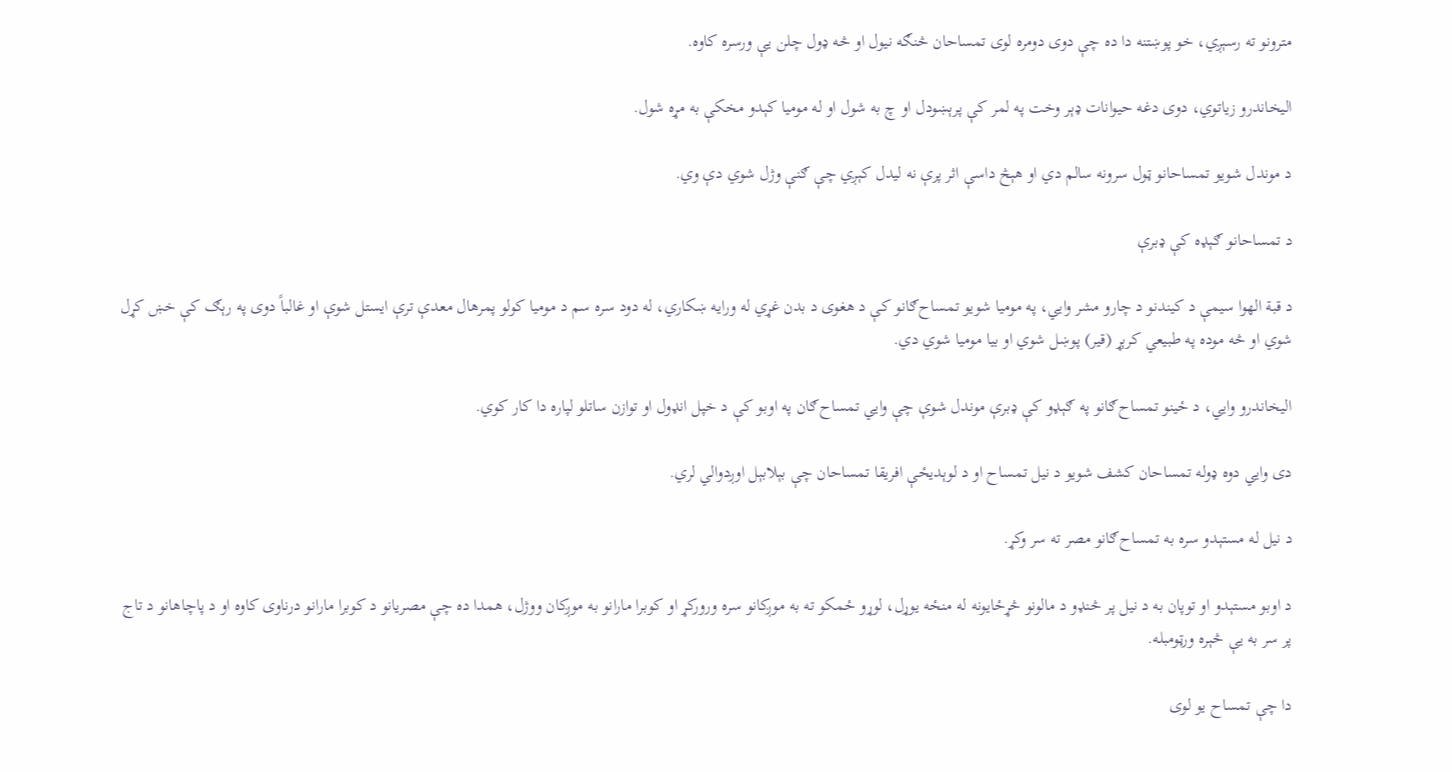مترونو ته رسېږي، خو پوښتنه دا ده چې دوی دومره لوی تمساحان څنګه نیول او څه ډول چلن یې ورسره کاوه.

الیخاندرو زیاتوي، دوی دغه حیوانات ډېر وخت په لمر کې پرېښودل او چ به شول او له مومیا کېدو مخکې به مړه شول.

د موندل شویو تمساحانو ټول سرونه سالم دي او هېڅ داسې اثر ‌پرې نه لیدل کېږي چې ګنې وژل شوي دې وي.

د تمساحانو ګېډه کې ډبرې

د قبة الهوا سیمې د کیندنو د چارو مشر وايي، په مومیا شویو تمساح‌ګانو کې د هغوی د بدن غړي له ورایه ښکاري، له دود سره سم د مومیا کولو پمرهال معدې ترې ایستل شوې او غالباً دوی په رېګ کې خښ کړل شوي او څه موده په طبیعي کرېړ (قیر) پوښل شوي او بیا مومیا شوي دي.

الیخاندرو وايي، د ځینو تمساح‌ګانو په ګېډو کې ډبرې موندل شوې چې وايي تمساح‌ګان په اوبو کې د خپل انډول او توازن ساتلو لپاره دا کار کوي.

دی وايي دوه ډوله تمساحان کشف شويو د نیل تمساح او د لوېدیځې افریقا تمساحان چې بېلابېل اوږدوالي لري.

د نیل له مستېدو سره به تمساح‌ګانو مصر ته سر وکړ.

د اوبو مستېدو او توپان به د نیل پر څنډو د مالونو څړځایونه له منځه یوړل، لوړو ځمکو ته به موږکانو سره ورورکړ او کوبرا مارانو به موږکان ووژل، همدا ده چې مصريانو د کوبرا مارانو درناوی کاوه او د پاچاهانو د تاج پر سر به یې څېره ورټومبله.

دا چې تمساح یو لوی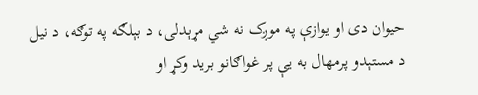حیوان دی او یوازې په موږک نه شي مړېدلی، د بېلګه په توګه، د نیل د مستېدو پرمهال به یې پر غواګانو برید وکړ او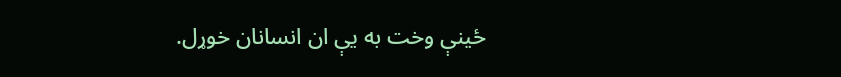ځینې وخت به یې ان انسانان خوړل.